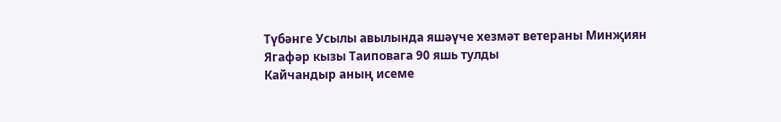Түбәнге Усылы авылында яшәүче хезмәт ветераны Минҗиян Ягафәр кызы Таиповага 90 яшь тулды
Кайчандыр аның исеме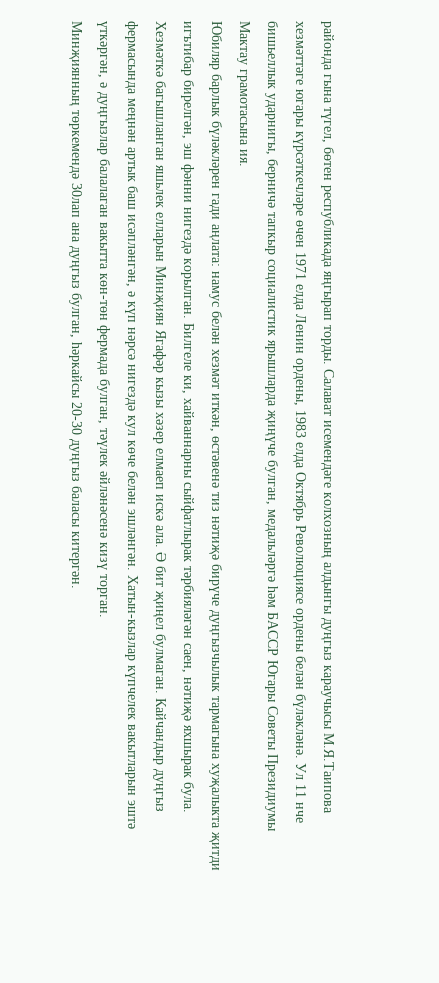районда гына түгел, бөтен республикада яңгырап торды. Салават исемендәге колхозның алдынгы дуңгыз караучысы М.Я.Таипова хезмәттәге югары күрсәткечләре өчен 1971 елда Ленин ордены, 1983 елда Октябрь Революциясе ордены белән бүләкләнә. Ул 11 нче бишьеллык ударнигы, берничә тапкыр социалистик ярышларда җиңүче булган, медальләргә һәм БАССР Югары Советы Президиумы Мактау грамотасына ия.
Юбиляр барлык бүләкләрен гади аңлата: намус белән хезмәт иткән, өстәвенә тиз нәтиҗә бирүче дуңгызчылык тармагына хуҗалыкта җитди игътибар бирелгән, эш фәнни нигездә корылган. Билгеле ки, хайваннарны сыйфатлырак тәрбияләгән саен, нәтиҗә яхшырак була.
Хезмәткә багышланган яшьлек елларын Минҗиян Ягафәр кызы хәзер елмаеп искә ала. Ә бит җиңел булмаган. Кайчандыр дуңгыз фермасында меңнән артык баш исәпләнгән, ә күп нәрсә нигездә кул көче белән эшләнгән. Хатын-кызлар күпчелек вакытларын эштә үткәргән, ә дуңгызлар балалаган вакытта көн-төн фермада булган, тәүлек әйләнәсенә кизү торган.
Минҗиянның төркемендә 30лап ана дуңгыз булган, һәркайсы 20-30 дуңгыз баласы китергән.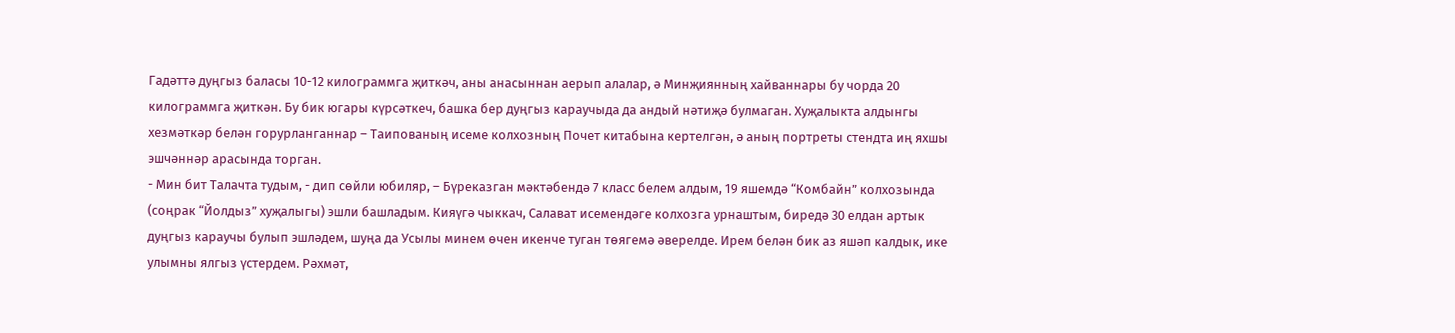Гадәттә дуңгыз баласы 10-12 килограммга җиткәч, аны анасыннан аерып алалар, ә Минҗиянның хайваннары бу чорда 20 килограммга җиткән. Бу бик югары күрсәткеч, башка бер дуңгыз караучыда да андый нәтиҗә булмаган. Хуҗалыкта алдынгы хезмәткәр белән горурланганнар – Таипованың исеме колхозның Почет китабына кертелгән, ә аның портреты стендта иң яхшы эшчәннәр арасында торган.
- Мин бит Талачта тудым, - дип сөйли юбиляр, – Бүреказган мәктәбендә 7 класс белем алдым, 19 яшемдә “Комбайн” колхозында (соңрак “Йолдыз” хуҗалыгы) эшли башладым. Кияүгә чыккач, Салават исемендәге колхозга урнаштым, биредә 30 елдан артык дуңгыз караучы булып эшләдем, шуңа да Усылы минем өчен икенче туган төягемә әверелде. Ирем белән бик аз яшәп калдык, ике улымны ялгыз үстердем. Рәхмәт,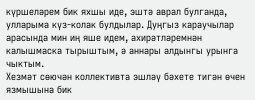күршеләрем бик яхшы иде, эштә аврал булганда, улларыма күз-колак булдылар. Дуңгыз караучылар арасында мин иң яше идем, ахирәтләремнән калышмаска тырыштым, ә аннары алдынгы урынга чыктым.
Хезмәт сөючән коллективта эшләү бәхете тигән өчен язмышына бик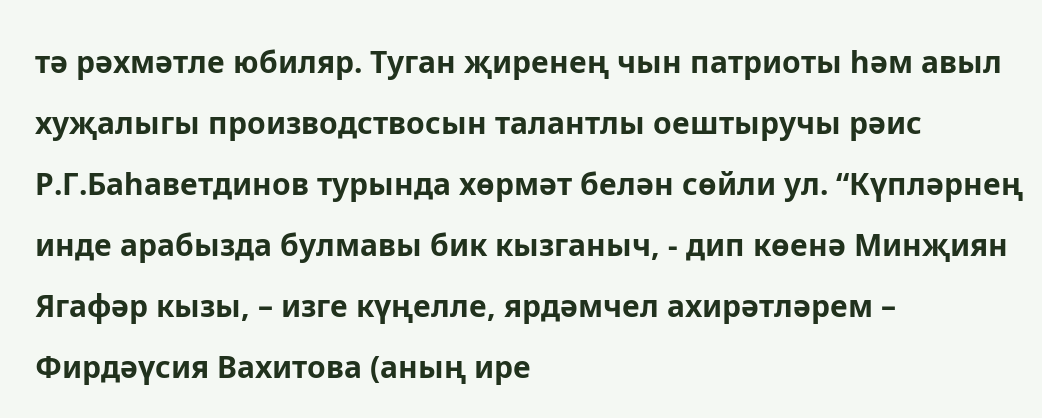тә рәхмәтле юбиляр. Туган җиренең чын патриоты һәм авыл хуҗалыгы производствосын талантлы оештыручы рәис Р.Г.Баһаветдинов турында хөрмәт белән сөйли ул. “Күпләрнең инде арабызда булмавы бик кызганыч, - дип көенә Минҗиян Ягафәр кызы, – изге күңелле, ярдәмчел ахирәтләрем – Фирдәүсия Вахитова (аның ире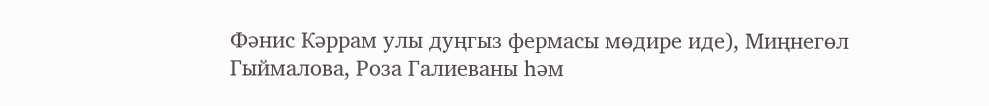Фәнис Кәррам улы дуңгыз фермасы мөдире иде), Миңнегөл Гыймалова, Роза Галиеваны һәм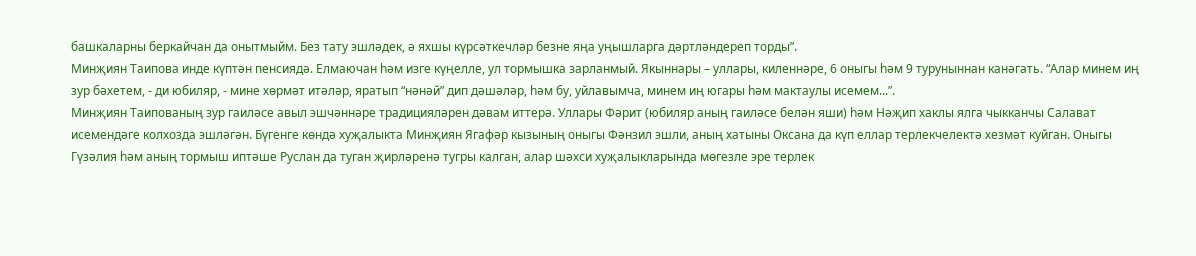башкаларны беркайчан да онытмыйм. Без тату эшләдек, ә яхшы күрсәткечләр безне яңа уңышларга дәртләндереп торды”.
Минҗиян Таипова инде күптән пенсиядә. Елмаючан һәм изге күңелле, ул тормышка зарланмый. Якыннары – уллары, киленнәре, 6 оныгы һәм 9 туруныннан канәгать. “Алар минем иң зур бәхетем, - ди юбиляр, - мине хөрмәт итәләр, яратып “нәнәй” дип дәшәләр, һәм бу, уйлавымча, минем иң югары һәм мактаулы исемем...”.
Минҗиян Таипованың зур гаиләсе авыл эшчәннәре традицияләрен дәвам иттерә. Уллары Фәрит (юбиляр аның гаиләсе белән яши) һәм Нәҗип хаклы ялга чыкканчы Салават исемендәге колхозда эшләгән. Бүгенге көндә хуҗалыкта Минҗиян Ягафәр кызының оныгы Фәнзил эшли, аның хатыны Оксана да күп еллар терлекчелектә хезмәт куйган. Оныгы Гүзәлия һәм аның тормыш иптәше Руслан да туган җирләренә тугры калган, алар шәхси хуҗалыкларында мөгезле эре терлек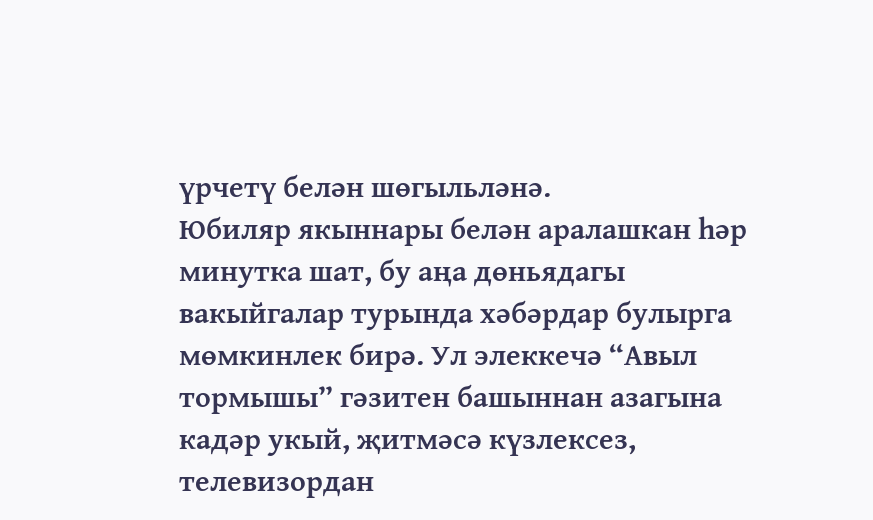үрчетү белән шөгыльләнә.
Юбиляр якыннары белән аралашкан һәр минутка шат, бу аңа дөньядагы вакыйгалар турында хәбәрдар булырга мөмкинлек бирә. Ул элеккечә “Авыл тормышы” гәзитен башыннан азагына кадәр укый, җитмәсә күзлексез, телевизордан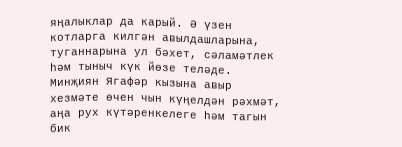яңалыклар да карый. Ә үзен котларга килгән авылдашларына, туганнарына ул бәхет, сәламәтлек һәм тыныч күк йөзе теләде.
Минҗиян Ягафәр кызына авыр хезмәте өчен чын күңелдән рәхмәт, аңа рух күтәренкелеге һәм тагын бик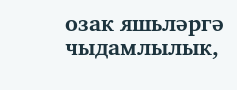озак яшьләргә чыдамлылык,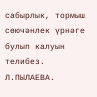сабырлык, тормыш сөючәнлек үрнәге булып калуын телибез.
Л.ПЫЛАЕВА.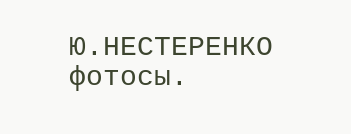Ю.НЕСТЕРЕНКО фотосы.